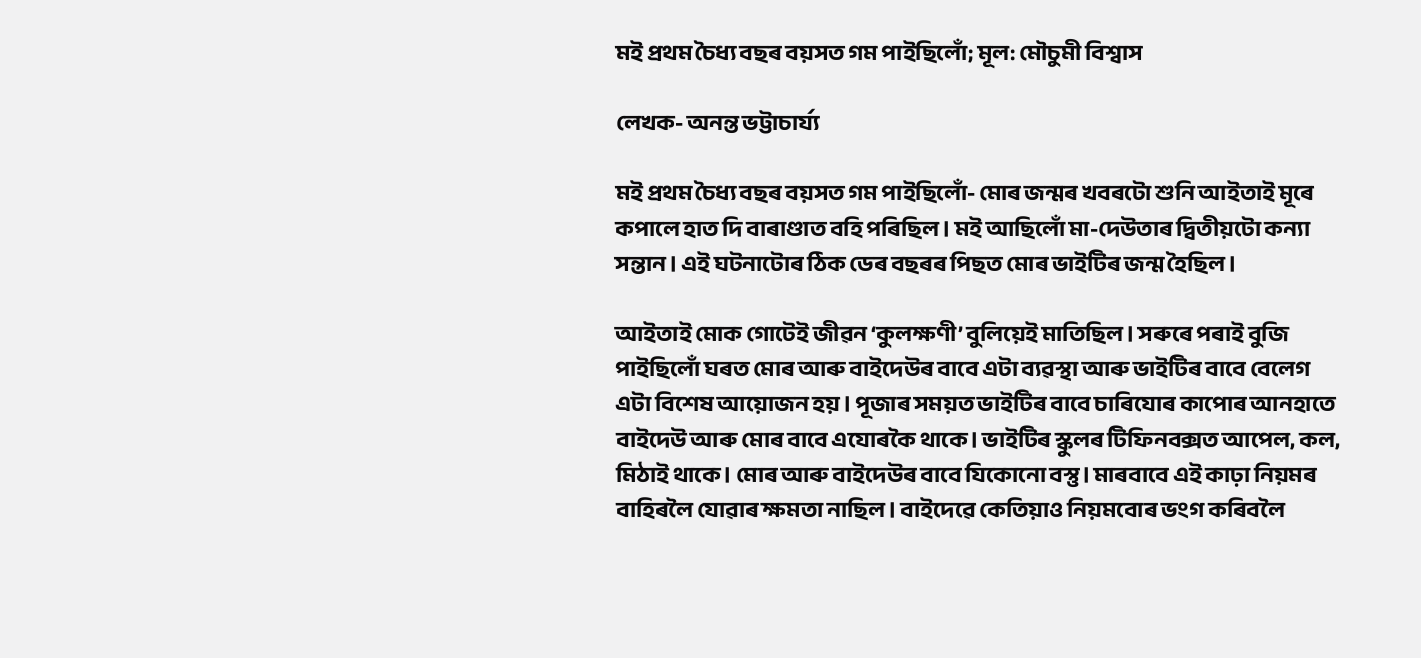মই প্ৰথম চৈধ্য বছৰ বয়সত গম পাইছিলোঁ; মূল: মৌচুমী বিশ্বাস

লেখক- অনন্ত ভট্টাচাৰ্য্য

মই প্ৰথম চৈধ্য বছৰ বয়সত গম পাইছিলোঁ- মোৰ জন্মৰ খবৰটো শুনি আইতাই মূৰে কপালে হাত দি বাৰাণ্ডাত বহি পৰিছিল। মই আছিলোঁ মা-দেউতাৰ দ্বিতীয়টো কন্যা সন্তান। এই ঘটনাটোৰ ঠিক ডেৰ বছৰৰ পিছত মোৰ ভাইটিৰ জন্ম হৈছিল।

আইতাই মোক গোটেই জীৱন ‘কুলক্ষণী’ বুলিয়েই মাতিছিল। সৰুৰে পৰাই বুজি পাইছিলোঁ ঘৰত মোৰ আৰু বাইদেউৰ বাবে এটা ব্যৱস্থা আৰু ভাইটিৰ বাবে বেলেগ এটা বিশেষ আয়োজন হয়। পূজাৰ সময়ত ভাইটিৰ বাবে চাৰিযোৰ কাপোৰ আনহাতে বাইদেউ আৰু মোৰ বাবে এযোৰকৈ থাকে। ভাইটিৰ স্কুলৰ টিফিনবক্সত আপেল, কল, মিঠাই থাকে। মোৰ আৰু বাইদেউৰ বাবে যিকোনো বস্তু। মাৰবাবে এই কাঢ়া নিয়মৰ বাহিৰলৈ যোৱাৰ ক্ষমতা নাছিল। বাইদেৱে কেতিয়াও নিয়মবোৰ ভংগ কৰিবলৈ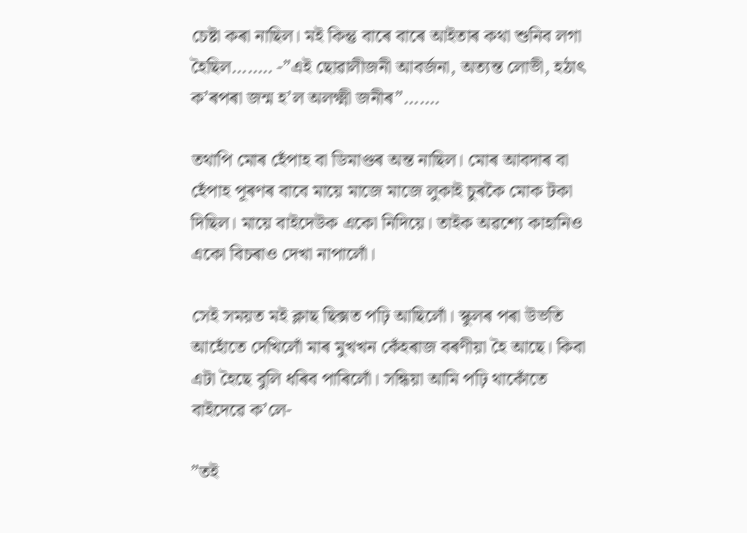চেষ্টা কৰা নাছিল। মই কিন্তু বাৰে বাৰে আইতাৰ কথা শুনিব লগা হৈছিল…….. -”এই ছোৱালীজনী আবৰ্জনা, অত্যন্ত লোভী, হঠাৎ ক’ৰপৰা জন্ম হ’ল অলক্ষ্মী জনীৰ”…….

তথাপি মোৰ হেঁপাহ বা ডিমাণ্ডৰ অন্ত নাছিল। মোৰ আবদাৰ বা হেঁপাহ পূৰণৰ বাবে মায়ে মাজে মাজে লুকাই চুৰকৈ মোক টকা দিছিল। মায়ে বাইদেউক একো নিদিয়ে। তাইক অৱশ্যে কাহানিও একো বিচৰাও দেখা নাপালোঁ।

সেই সময়ত মই ক্লাছ ছিক্সত পঢ়ি আছিলোঁ। স্কুলৰ পৰা উভতি আহোঁতে দেখিলোঁ মাৰ মুখখন কেঁহৰাজ বৰণীয়া হৈ আছে। কিবা এটা হৈছে বুলি ধৰিব পাৰিলোঁ। সন্ধিয়া আমি পঢ়ি থাকোঁতে বাইদেৱে ক’লে-

”তই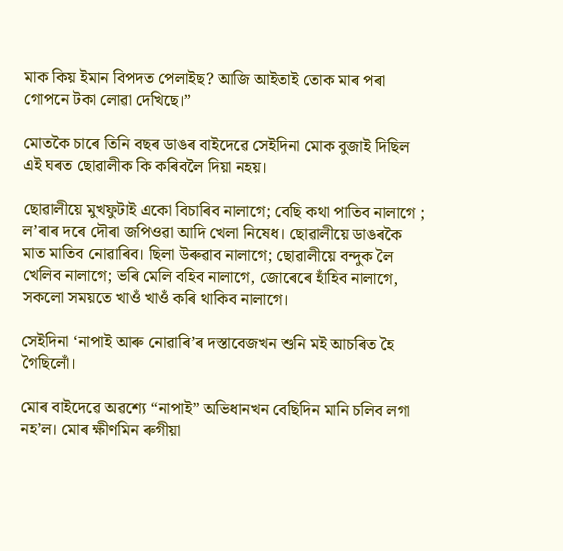মাক কিয় ইমান বিপদত পেলাইছ? আজি আইতাই তোক মাৰ পৰা গোপনে টকা লোৱা দেখিছে।”

মোতকৈ চাৰে তিনি বছৰ ডাঙৰ বাইদেৱে সেইদিনা মোক বুজাই দিছিল এই ঘৰত ছোৱালীক কি কৰিবলৈ দিয়া নহয়।

ছোৱালীয়ে মুখফুটাই একো বিচাৰিব নালাগে; বেছি কথা পাতিব নালাগে ; ল’ৰাৰ দৰে দৌৰা জপিওৱা আদি খেলা নিষেধ। ছোৱালীয়ে ডাঙৰকৈ মাত মাতিব নোৱাৰিব। ছিলা উৰুৱাব নালাগে; ছোৱালীয়ে বন্দুক লৈ খেলিব নালাগে; ভৰি মেলি বহিব নালাগে, জোৰেৰে হাঁহিব নালাগে, সকলো সময়তে খাওঁ খাওঁ কৰি থাকিব নালাগে।

সেইদিনা ‘নাপাই আৰু নোৱাৰি’ৰ দস্তাবেজখন শুনি মই আচৰিত হৈ গৈছিলোঁ।

মোৰ বাইদেৱে অৱশ্যে “নাপাই” অভিধানখন বেছিদিন মানি চলিব লগা নহ’ল। মোৰ ক্ষীণমিন ৰুগীয়া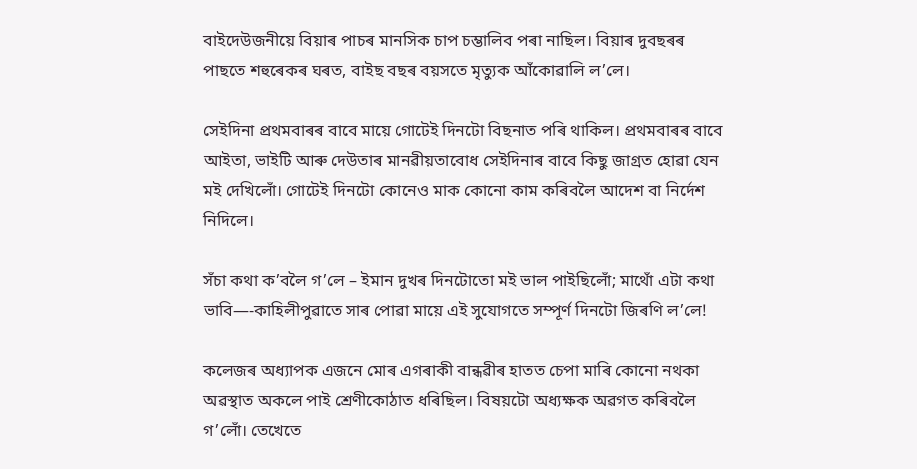বাইদেউজনীয়ে বিয়াৰ পাচৰ মানসিক চাপ চম্ভালিব পৰা নাছিল। বিয়াৰ দুবছৰৰ পাছতে শহুৰেকৰ ঘৰত, বাইছ বছৰ বয়সতে মৃত্যুক আঁকোৱালি ল’লে।

সেইদিনা প্ৰথমবাৰৰ বাবে মায়ে গোটেই দিনটো বিছনাত পৰি থাকিল। প্ৰথমবাৰৰ বাবে আইতা, ভাইটি আৰু দেউতাৰ মানৱীয়তাবোধ সেইদিনাৰ বাবে কিছু জাগ্ৰত হোৱা যেন মই দেখিলোঁ। গোটেই দিনটো কোনেও মাক কোনো কাম কৰিবলৈ আদেশ বা নিৰ্দেশ নিদিলে।

সঁচা কথা ক’বলৈ গ’লে – ইমান দুখৰ দিনটোতো মই ভাল পাইছিলোঁ; মাথোঁ এটা কথা ভাবি—-কাহিলীপুৱাতে সাৰ পোৱা মায়ে এই সুযোগতে সম্পূৰ্ণ দিনটো জিৰণি ল’লে!

কলেজৰ অধ্যাপক এজনে মোৰ এগৰাকী বান্ধৱীৰ হাতত চেপা মাৰি কোনো নথকা অৱস্থাত অকলে পাই শ্ৰেণীকোঠাত ধৰিছিল। বিষয়টো অধ্যক্ষক অৱগত কৰিবলৈ গ’লোঁ। তেখেতে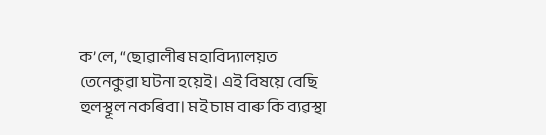ক’লে, “ছোৱালীৰ মহাবিদ্যালয়ত তেনেকুৱা ঘটনা হয়েই। এই বিষয়ে বেছি হুলস্থূল নকৰিবা। মই চাম বাৰু কি ব্যৱস্থা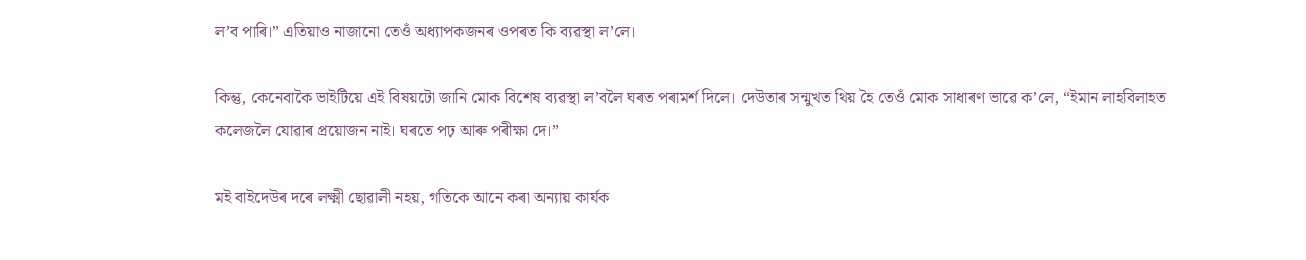ল’ব পাৰি।” এতিয়াও নাজানো তেওঁ অধ্যাপকজনৰ ওপৰত কি ব্যৱস্থা ল’লে।

কিন্তু, কেনেবাকৈ ভাইটিয়ে এই বিষয়টো জানি মোক বিশেষ ব্যৱস্থা ল’বলৈ ঘৰত পৰামৰ্শ দিলে। দেউতাৰ সন্মুখত থিয় হৈ তেওঁ মোক সাধাৰণ ভাৱে ক’লে, “ইমান লাহবিলাহত কলেজলৈ যোৱাৰ প্ৰয়োজন নাই। ঘৰতে পঢ় আৰু পৰীক্ষা দে।”

মই বাইদেউৰ দৰে লক্ষ্মী ছোৱালী নহয়, গতিকে আনে কৰা অন্যায় কাৰ্যক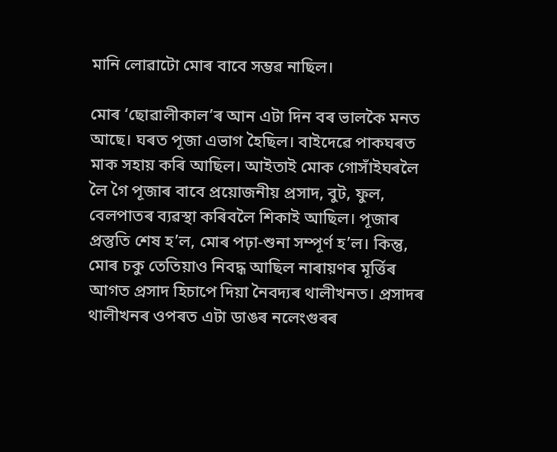মানি লোৱাটো মোৰ বাবে সম্ভৱ নাছিল।

মোৰ ‘ছোৱালীকাল’ৰ আন এটা দিন বৰ ভালকৈ মনত আছে। ঘৰত পূজা এভাগ হৈছিল। বাইদেৱে পাকঘৰত মাক সহায় কৰি আছিল। আইতাই মোক গোসাঁইঘৰলৈ লৈ গৈ পূজাৰ বাবে প্ৰয়োজনীয় প্ৰসাদ, বুট, ফুল, বেলপাতৰ ব্যৱস্থা কৰিবলৈ শিকাই আছিল। পূজাৰ প্ৰস্তুতি শেষ হ’ল, মোৰ পঢ়া-শুনা সম্পূৰ্ণ হ’ল। কিন্তু, মোৰ চকু তেতিয়াও নিবদ্ধ আছিল নাৰায়ণৰ মূৰ্ত্তিৰ আগত প্ৰসাদ হিচাপে দিয়া নৈবদ্যৰ থালীখনত। প্ৰসাদৰ থালীখনৰ ওপৰত এটা ডাঙৰ নলেংগুৰৰ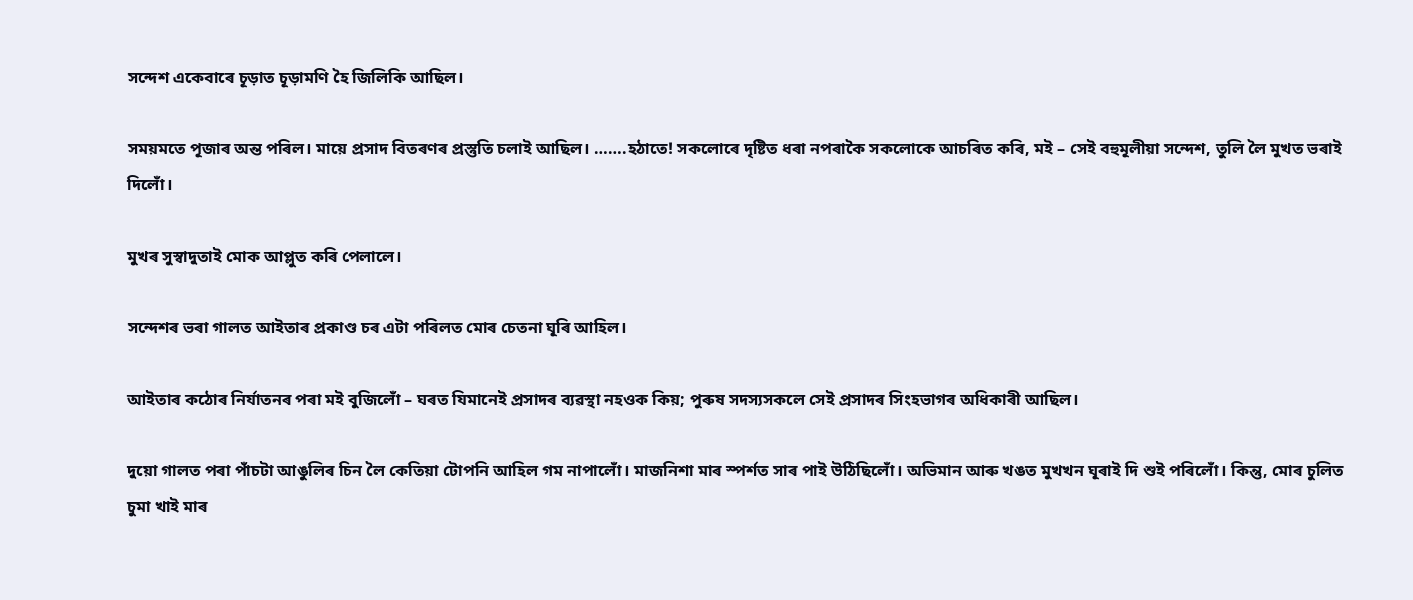সন্দেশ একেবাৰে চূড়াত চূড়ামণি হৈ জিলিকি আছিল।

সময়মতে পূজাৰ অন্ত পৰিল। মায়ে প্ৰসাদ বিতৰণৰ প্ৰস্তুতি চলাই আছিল। …….হঠাতে! সকলোৰে দৃষ্টিত ধৰা নপৰাকৈ সকলোকে আচৰিত কৰি, মই – সেই বহুমূলীয়া সন্দেশ, তুলি লৈ মুখত ভৰাই দিলোঁ।

মুখৰ সুস্বাদুতাই মোক আপ্লুত কৰি পেলালে।

সন্দেশৰ ভৰা গালত আইতাৰ প্ৰকাণ্ড চৰ এটা পৰিলত মোৰ চেতনা ঘূৰি আহিল।

আইতাৰ কঠোৰ নিৰ্যাতনৰ পৰা মই বুজিলোঁ – ঘৰত যিমানেই প্ৰসাদৰ ব্যৱস্থা নহওক কিয়; পুৰুষ সদস্যসকলে সেই প্ৰসাদৰ সিংহভাগৰ অধিকাৰী আছিল।

দুয়ো গালত পৰা পাঁচটা আঙুলিৰ চিন লৈ কেতিয়া টোপনি আহিল গম নাপালোঁ। মাজনিশা মাৰ স্পৰ্শত সাৰ পাই উঠিছিলোঁ। অভিমান আৰু খঙত মুখখন ঘূৰাই দি শুই পৰিলোঁ। কিন্তু, মোৰ চুলিত চুমা খাই মাৰ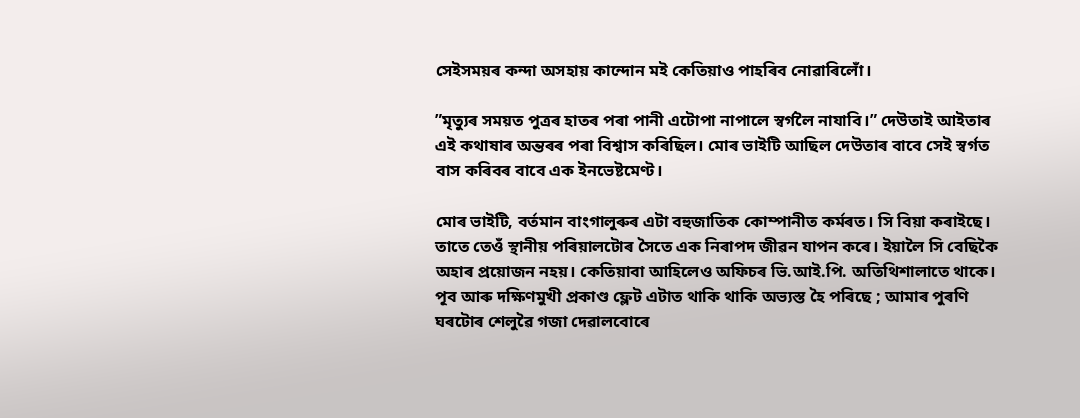সেইসময়ৰ কন্দা অসহায় কান্দোন মই কেতিয়াও পাহৰিব নোৱাৰিলোঁ।

”মৃত্যুৰ সময়ত পুত্ৰৰ হাতৰ পৰা পানী এটোপা নাপালে স্বৰ্গলৈ নাযাবি।” দেউতাই আইতাৰ এই কথাষাৰ অন্তৰৰ পৰা বিশ্বাস কৰিছিল। মোৰ ভাইটি আছিল দেউতাৰ বাবে সেই স্বৰ্গত বাস কৰিবৰ বাবে এক ইনভেষ্টমেণ্ট।

মোৰ ভাইটি, বৰ্তমান বাংগালুৰুৰ এটা বহুজাতিক কোম্পানীত কৰ্মৰত। সি বিয়া কৰাইছে। তাতে তেওঁ স্থানীয় পৰিয়ালটোৰ সৈতে এক নিৰাপদ জীৱন যাপন কৰে। ইয়ালৈ সি বেছিকৈ অহাৰ প্ৰয়োজন নহয়। কেতিয়াবা আহিলেও অফিচৰ ভি.আই.পি. অতিথিশালাতে থাকে। পূব আৰু দক্ষিণমুখী প্ৰকাণ্ড ফ্লেট এটাত থাকি থাকি অভ্যস্ত হৈ পৰিছে ; আমাৰ পুৰণি ঘৰটোৰ শেলুৱৈ গজা দেৱালবোৰে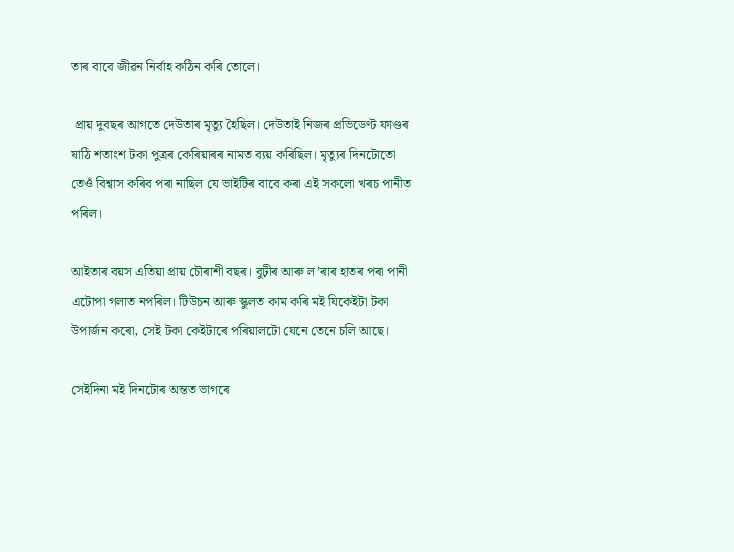তাৰ বাবে জীৱন নিৰ্বাহ কঠিন কৰি তোলে।

 প্ৰায় দুবছৰ আগতে দেউতাৰ মৃত্যু হৈছিল। দেউতাই নিজৰ প্ৰভিডেণ্ট ফাণ্ডৰ ষাঠি শতাংশ টকা পুত্ৰৰ কেৰিয়াৰৰ নামত ব্যয় কৰিছিল। মৃত্যুৰ দিনটোতো তেওঁ বিশ্বাস কৰিব পৰা নাছিল যে ভাইটিৰ বাবে কৰা এই সকলো খৰচ পানীত পৰিল।

আইতাৰ বয়স এতিয়া প্ৰায় চৌৰাশী বছৰ। বুঢ়ীৰ আৰু ল’ৰাৰ হাতৰ পৰা পানী এটোপা গলাত নপৰিল। টিউচন আৰু স্কুলত কাম কৰি মই যিকেইটা টকা উপাৰ্জন কৰো, সেই টকা কেইটাৰে পৰিয়ালটো যেনে তেনে চলি আছে।

সেইদিনা মই দিনটোৰ অন্তত ভাগৰে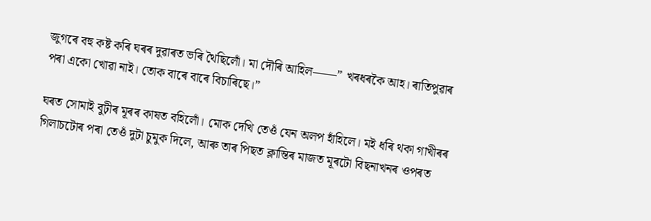জুগৰে বহু কষ্ট কৰি ঘৰৰ দুৱাৰত ভৰি থৈছিলোঁ। মা দৌৰি আহিল——” খৰধৰকৈ আহ। ৰাতিপুৱাৰ পৰা একো খোৱা নাই। তোক বাৰে বাৰে বিচাৰিছে।”

ঘৰত সোমাই বুঢ়ীৰ মূৰৰ কাষত বহিলোঁ। মোক দেখি তেওঁ যেন অলপ হাঁহিলে। মই ধৰি থকা গাখীৰৰ গিলাচটোৰ পৰা তেওঁ দুটা চুমুক দিলে, আৰু তাৰ পিছত ক্লান্তিৰ মাজত মূৰটো বিছনাখনৰ ওপৰত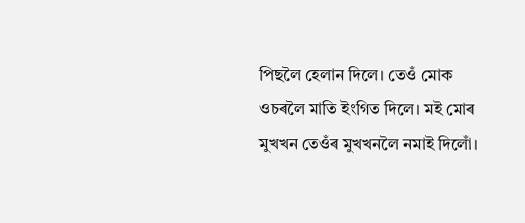পিছলৈ হেলান দিলে। তেওঁ মোক ওচৰলৈ মাতি ইংগিত দিলে। মই মোৰ মুখখন তেওঁৰ মুখখনলৈ নমাই দিলোঁ।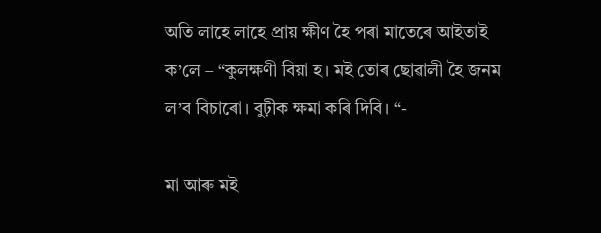অতি লাহে লাহে প্ৰায় ক্ষীণ হৈ পৰা মাতেৰে আইতাই ক’লে – “কুলক্ষণী বিয়া হ। মই তোৰ ছোৱালী হৈ জনম ল’ব বিচাৰো। বুঢ়ীক ক্ষমা কৰি দিবি। “-

মা আৰু মই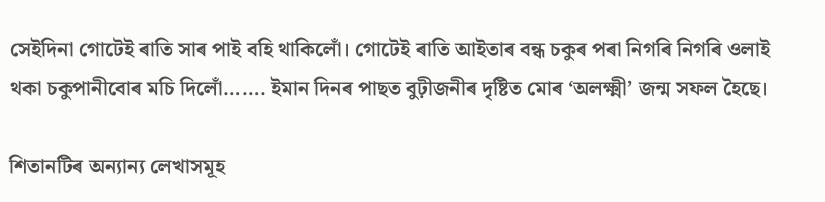সেইদিনা গোটেই ৰাতি সাৰ পাই বহি থাকিলোঁ। গোটেই ৰাতি আইতাৰ বন্ধ চকুৰ পৰা নিগৰি নিগৰি ওলাই থকা চকুপানীবোৰ মচি দিলোঁ……. ইমান দিনৰ পাছত বুঢ়ীজনীৰ দৃষ্টিত মোৰ ‘অলক্ষ্মী’ জন্ম সফল হৈছে।

শিতানটিৰ অন্যান্য লেখাসমূহ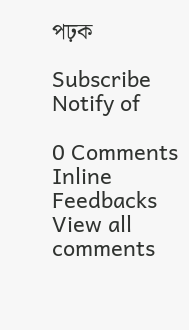পঢ়ক

Subscribe
Notify of

0 Comments
Inline Feedbacks
View all comments